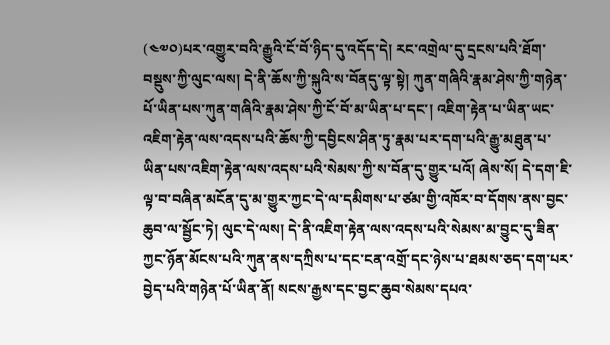(༤༧༠)པར་འགྱུར་བའི་རྒྱུའི་ངོ་བོ་ཉིད་དུ་འདོད་དེ། རང་འགྲེལ་དུ་དྲངས་པའི་ཐོག་བསྡུས་ཀྱི་ལུང་ལས། དེ་ནི་ཆོས་ཀྱི་སྐུའི་ས་བོནདུ་ལྟ་སྟེ། ཀུན་གཞིའི་རྣམ་ཤེས་ཀྱི་གཉེན་པོ་ཡིན་པས་ཀུན་གཞིའི་རྣམ་ཤེས་ཀྱི་ངོ་བོ་མ་ཡིན་པ་དང་། འཇིག་རྟེན་པ་ཡིན་ཡང་འཇིག་རྟེན་ལས་འདས་པའི་ཆོས་ཀྱི་དབྱིངས་ཤིན་ཏུ་རྣམ་པར་དག་པའི་རྒྱུ་མཐུན་པ་ཡིན་པས་འཇིག་རྟེན་ལས་འདས་པའི་སེམས་ཀྱི་ས་བོན་དུ་གྱུར་པའོ། ཞེས་སོ། དེ་དག་ཇི་ལྟ་བ་བཞིན་མངོན་དུ་མ་གྱུར་ཀྱང་དེ་ལ་དམིགས་པ་ཙམ་གྱི་འཁོར་བ་དོགས་ནས་བྱང་ཆུབ་ལ་སྦྱོང་ཏེ། ལུང་དེ་ལས། དེ་ནི་འཇིག་རྟེན་ལས་འདས་པའི་སེམས་མ་བྱུང་དུ་ཟིན་ཀྱང་ཉོན་མོངས་པའི་ཀུན་ནས་དཀྲིས་པ་དང་ངན་འགྲོ་དང་ཉེས་པ་ཐམས་ཅད་དག་པར་བྱེད་པའི་གཉེན་པོ་ཡིན་ནོ། སངས་རྒྱས་དང་བྱང་ཆུབ་སེམས་དཔའ་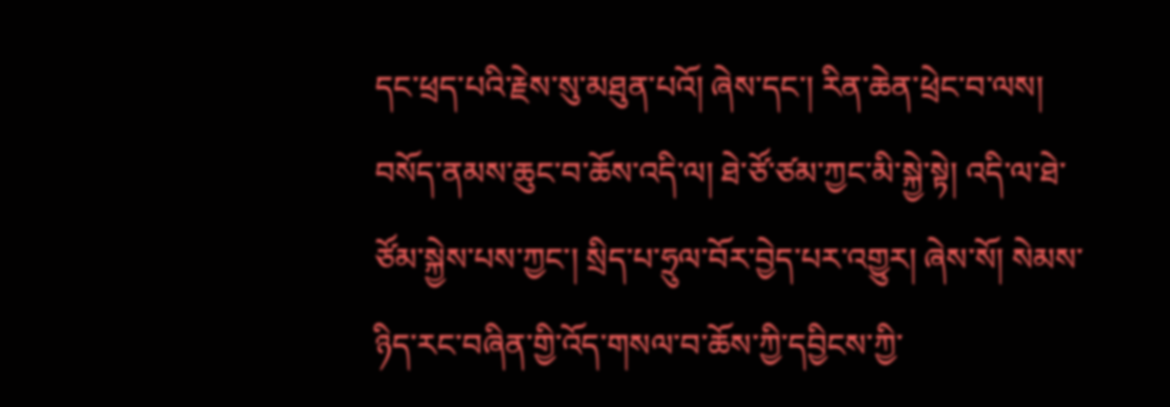དང་ཕྲད་པའི་རྗེས་སུ་མཐུན་པའོ། ཞེས་དང་། རིན་ཆེན་ཕྲེང་བ་ལས། བསོད་ནམས་ཆུང་བ་ཆོས་འདི་ལ། ཐེ་ཙོ་ཙམ་ཀྱང་མི་སྐྱེ་སྟེ། འདི་ལ་ཐེ་ཙོམ་སྐྱེས་པས་ཀྱང་། སྲིད་པ་ཧྲུལ་བོར་བྱེད་པར་འགྱུར། ཞེས་སོ། སེམས་ཉིད་རང་བཞིན་གྱི་འོད་གསལ་བ་ཆོས་ཀྱི་དབྱིངས་ཀྱི་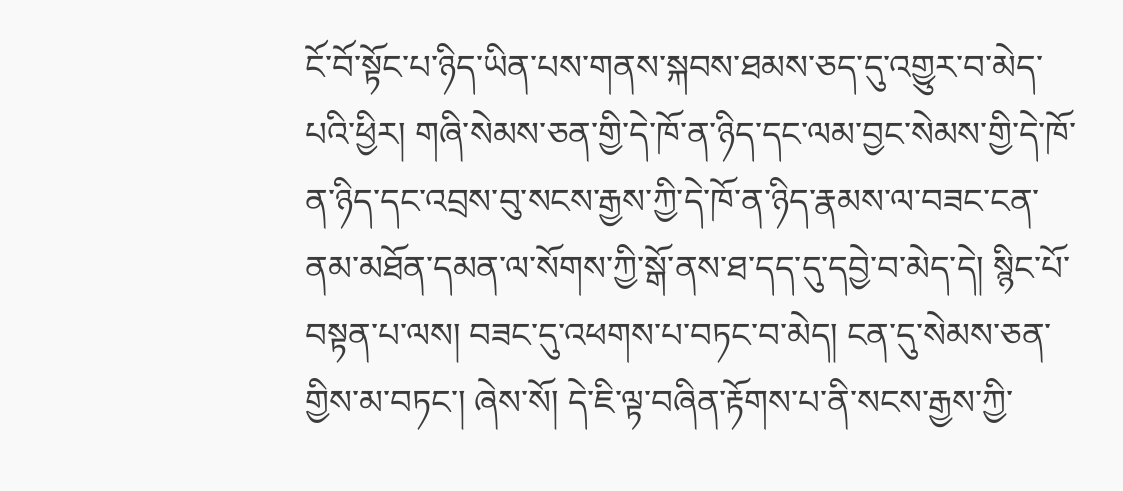ངོ་བོ་སྟོང་པ་ཉིད་ཡིན་པས་གནས་སྐབས་ཐམས་ཅད་དུ་འགྱུར་བ་མེད་པའི་ཕྱིར། གཞི་སེམས་ཅན་གྱི་དེ་ཁོ་ན་ཉིད་དང་ལམ་བྱང་སེམས་གྱི་དེ་ཁོ་ན་ཉིད་དང་འབྲས་བུ་སངས་རྒྱས་ཀྱི་དེ་ཁོ་ན་ཉིད་རྣམས་ལ་བཟང་ངན་ནམ་མཐོན་དམན་ལ་སོགས་ཀྱི་སྒོ་ནས་ཐ་དད་དུ་དབྱེ་བ་མེད་དེ། སྙིང་པོ་བསྟན་པ་ལས། བཟང་དུ་འཕགས་པ་བཏང་བ་མེད། ངན་དུ་སེམས་ཅན་གྱིས་མ་བཏང་། ཞེས་སོ། དེ་ཇི་ལྟ་བཞིན་རྟོགས་པ་ནི་སངས་རྒྱས་ཀྱི་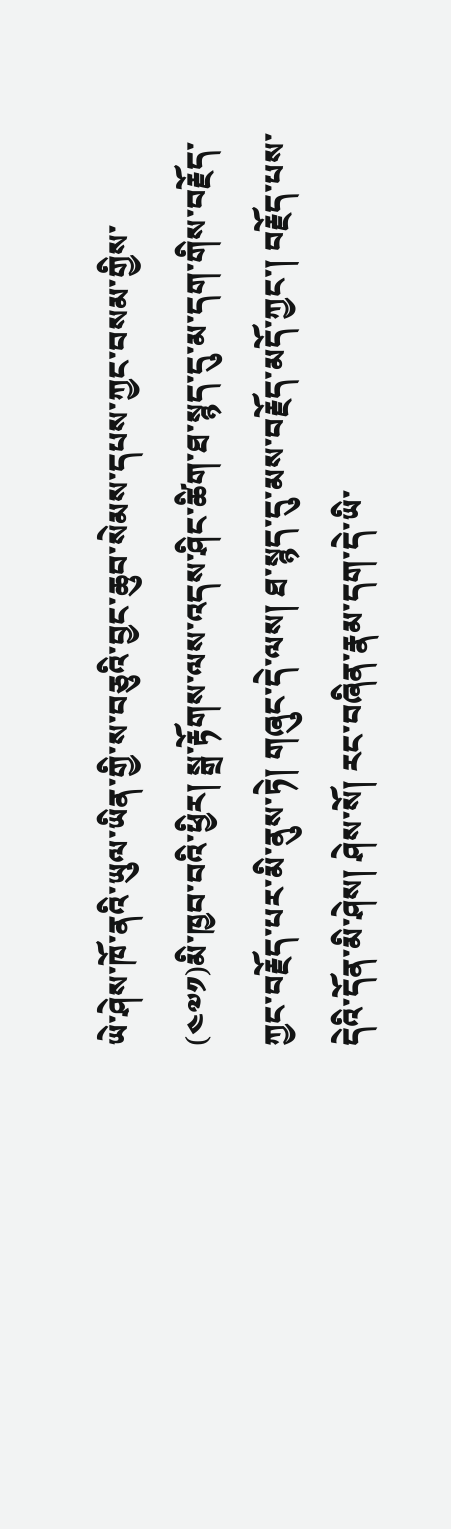ཡེ་ཤེས་ཁོ་ནའི་ཡུལ་ཡིན་གྱི་ས་བཅུའི་བྱང་ཆུབ་སེམས་དཔས་ཀྱང་བསམ་གྱིས་
(༤༧༡)མི་ཁྱབ་བའི་ཕྱིར། སྒྲ་རྟོགས་ལས་འདས་ཤིང་ཚིག་ཐ་སྙད་དུ་མ་དག་གིས་བརྗོད་ཀྱང་བརྗོད་པར་མི་ནུས་ཏེ། གཞུང་དེ་ལས། ཐ་སྙད་དུ་མས་བརྗོད་མདོ་ཀྱང་། བརྗོད་པས་དེའི་དོན་མི་ཤེས། ཤེས་སོ། རང་བཞིན་རྣམ་དག་དེ་ཡི་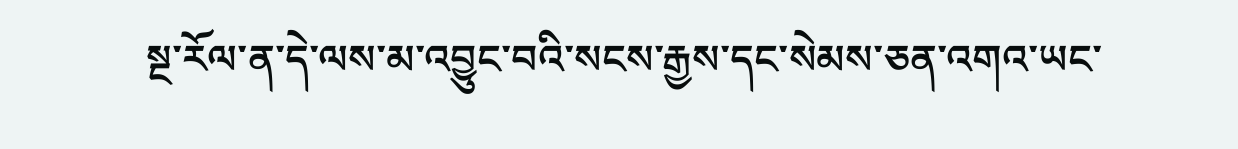སྔ་རོལ་ན་དེ་ལས་མ་འབྱུང་བའི་སངས་རྒྱས་དང་སེམས་ཅན་འགའ་ཡང་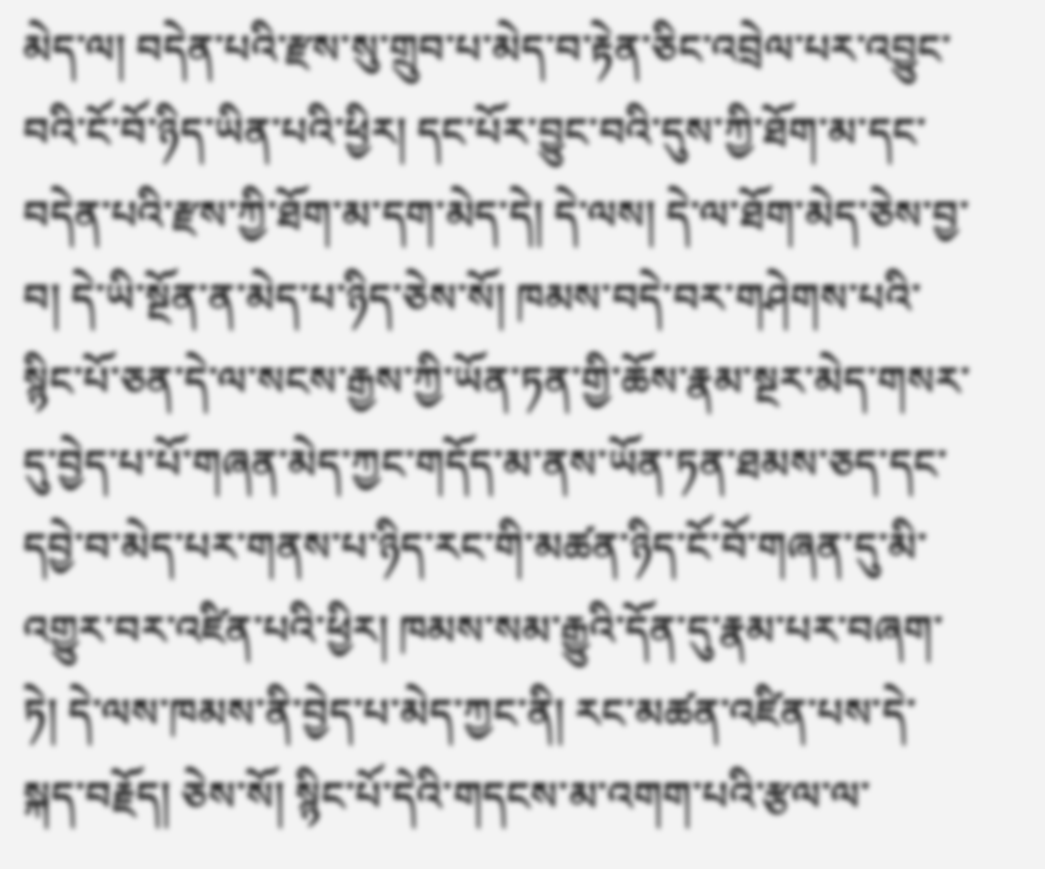མེད་ལ། བདེན་པའི་རྫས་སུ་གྲུབ་པ་མེད་བ་རྟེན་ཅིང་འབྲེལ་པར་འབྱུང་བའི་ངོ་བོ་ཉིད་ཡིན་པའི་ཕྱིར། དང་པོར་བྱུང་བའི་དུས་ཀྱི་ཐོག་མ་དང་བདེན་པའི་རྫས་ཀྱི་ཐོག་མ་དག་མེད་དེ། དེ་ལས། དེ་ལ་ཐོག་མེད་ཅེས་བྱ་བ། དེ་ཡི་སྔོན་ན་མེད་པ་ཉིད་ཅེས་སོ། ཁམས་བདེ་བར་གཤེགས་པའི་སྙིང་པོ་ཅན་དེ་ལ་སངས་རྒྱས་ཀྱི་ཡོན་ཏན་གྱི་ཆོས་རྣམ་སྔར་མེད་གསར་དུ་བྱེད་པ་པོ་གཞན་མེད་ཀྱང་གདོད་མ་ནས་ཡོན་ཏན་ཐམས་ཅད་དང་དབྱེ་བ་མེད་པར་གནས་པ་ཉིད་རང་གི་མཚན་ཉིད་ངོ་བོ་གཞན་དུ་མི་འགྱུར་བར་འཛིན་པའི་ཕྱིར། ཁམས་སམ་རྒྱུའི་དོན་དུ་རྣམ་པར་བཞག་ཏེ། དེ་ལས་ཁམས་ནི་བྱེད་པ་མེད་ཀྱང་ནི། རང་མཚན་འཛིན་པས་དེ་སྐད་བརྗོད། ཅེས་སོ། སྙིང་པོ་དེའི་གདངས་མ་འགག་པའི་རྩལ་ལ་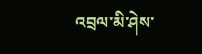འབྲལ་མི་ཤེས་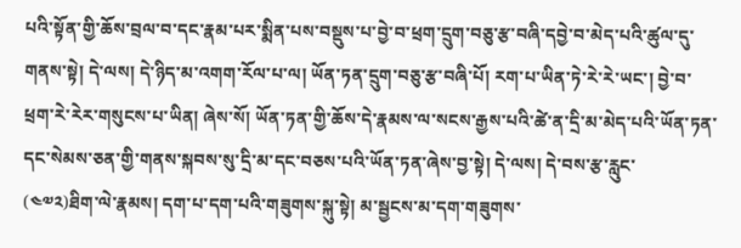པའི་སྟོན་གྱི་ཆོས་བྲལ་བ་དང་རྣམ་པར་སྨིན་པས་བསྡུས་པ་བྱེ་བ་ཕྲག་དྲུག་བཅུ་རྩ་བཞི་དབྱེ་བ་མེད་པའི་ཚུལ་དུ་གནས་སྟེ། དེ་ལས། དེ་ཉིད་མ་འགག་རོལ་པ་ལ། ཡོན་ཏན་དྲུག་བཅུ་རྩ་བཞི་པོ། རག་པ་ཡིན་ཏེ་རེ་རེ་ཡང་། བྱེ་བ་ཕྲག་རེ་རེར་གསུངས་པ་ཡིན། ཞེས་སོ། ཡོན་ཏན་གྱི་ཆོས་དེ་རྣམས་ལ་སངས་རྒྱས་པའི་ཚེ་ན་དྲི་མ་མེད་པའི་ཡོན་ཏན་དང་སེམས་ཅན་གྱི་གནས་སྐབས་སུ་དྲི་མ་དང་བཅས་པའི་ཡོན་ཏན་ཞེས་བྱ་སྟེ། དེ་ལས། དེ་བས་རྩ་རླུང་
(༤༧༢)ཐིག་ལེ་རྣམས། དག་པ་དག་པའི་གཟུགས་སྐུ་སྟེ། མ་སྦྱངས་མ་དག་གཟུགས་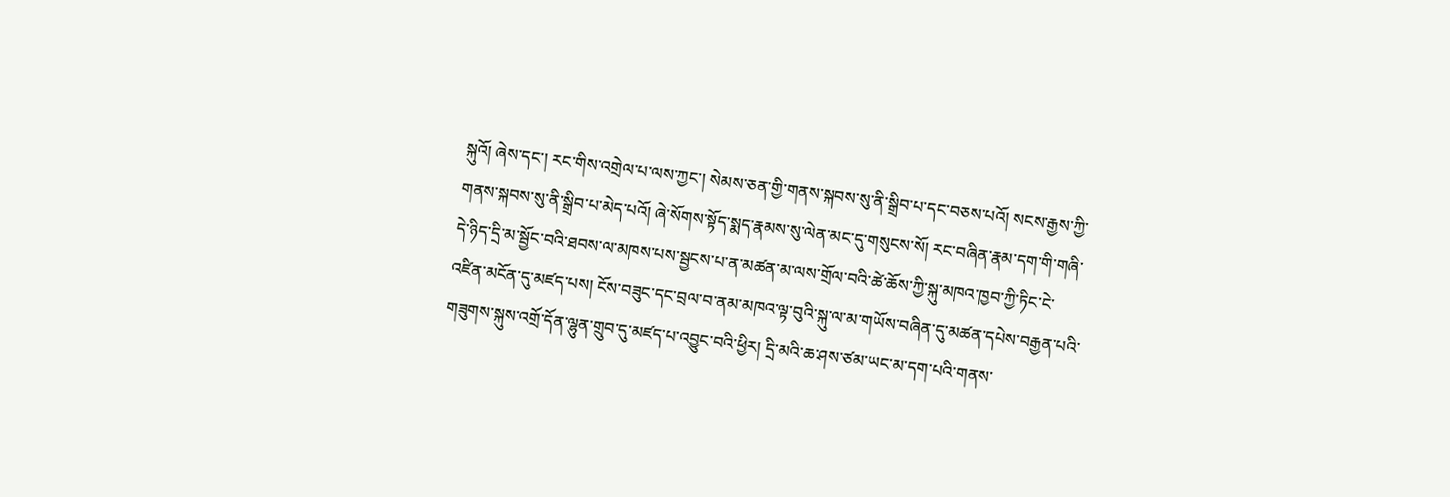སྐུའོ། ཞེས་དང་། རང་གིས་འགྲེལ་པ་ལས་ཀྱང་། སེམས་ཅན་གྱི་གནས་སྐབས་སུ་ནི་སྒྲིབ་པ་དང་བཅས་པའོ། སངས་རྒྱས་ཀྱི་གནས་སྐབས་སུ་ནི་སྒྲིབ་པ་མེད་པའོ། ཞེ་སོགས་སྟོད་སྨད་རྣམས་སུ་ལེན་མང་དུ་གསུངས་སོ། རང་བཞིན་རྣམ་དག་གི་གཞི་དེ་ཉིད་དྲི་མ་སྦྱོང་བའི་ཐབས་ལ་མཁས་པས་སྦྱངས་པ་ན་མཚན་མ་ལས་གྲོལ་བའི་ཚེ་ཆོས་ཀྱི་སྐུ་མཁའ་ཁྱབ་ཀྱི་ཏིང་ངེ་འཛིན་མངོན་དུ་མཛད་པས། ངོས་བཟུང་དང་བྲལ་བ་ནམ་མཁའ་ལྟ་བུའི་སྐུ་ལ་མ་གཡོས་བཞིན་དུ་མཚན་དཔེས་བརྒྱན་པའི་གཟུགས་སྐུས་འགྲོ་དོན་ལྷུན་གྲུབ་དུ་མཛད་པ་འབྱུང་བའི་ཕྱིར། དྲི་མའི་ཆ་ཤས་ཙམ་ཡང་མ་དག་པའི་གནས་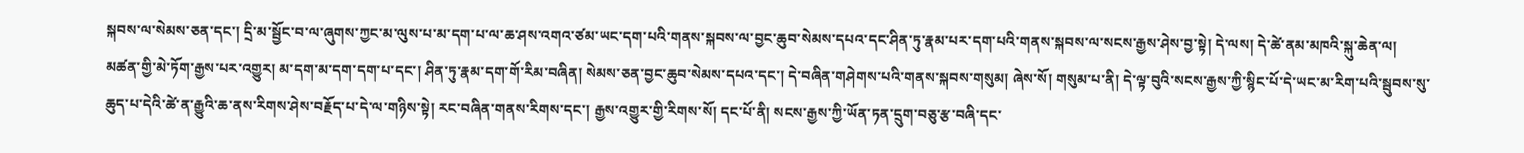སྐབས་ལ་སེམས་ཅན་དང་། དྲི་མ་སྦྱོང་བ་ལ་ཞུགས་ཀྱང་མ་ལུས་པ་མ་དག་པ་ལ་ཆ་ཤས་འགའ་ཙམ་ཡང་དག་པའི་གནས་སྐབས་ལ་བྱང་ཆུབ་སེམས་དཔའ་དང་ཤིན་ཏུ་རྣམ་པར་དག་པའི་གནས་སྐབས་ལ་སངས་རྒྱས་ཤེས་བྱ་སྟེ། དེ་ལས། དེ་ཚེ་ནམ་མཁའི་སྐུ་ཆེན་ལ། མཚན་གྱི་མེ་ཏོག་རྒྱས་པར་འགྱུར། མ་དག་མ་དག་དག་པ་དང་། ཤིན་ཏུ་རྣམ་དག་གོ་རིམ་བཞིན། སེམས་ཅན་བྱང་ཆུབ་སེམས་དཔའ་དང་། དེ་བཞིན་གཤེགས་པའི་གནས་སྐབས་གསུམ། ཞེས་སོ། གསུམ་པ་ནི། དེ་ལྟ་བུའི་སངས་རྒྱས་ཀྱི་སྙིང་པོ་དེ་ཡང་མ་རིག་པའི་སྦུབས་སུ་ཆུད་པ་དེའི་ཚེ་ན་རྒྱུའི་ཆ་ནས་རིགས་ཤེས་བརྗོད་པ་དེ་ལ་གཉིས་སྟེ། རང་བཞིན་གནས་རིགས་དང་། རྒྱས་འགྱུར་གྱི་རིགས་སོ། དང་པོ་ནི། སངས་རྒྱས་ཀྱི་ཡོན་ཏན་དྲུག་བཅུ་རྩ་བཞི་དང་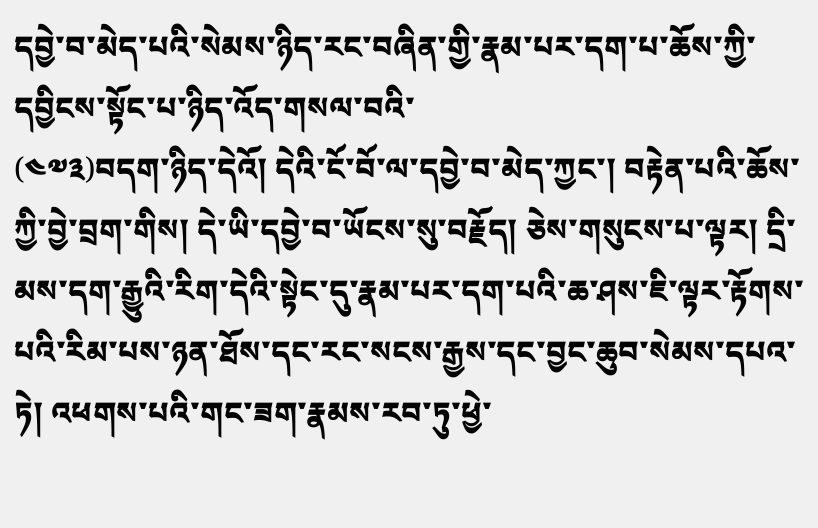དབྱེ་བ་མེད་པའི་སེམས་ཉིད་རང་བཞིན་གྱི་རྣམ་པར་དག་པ་ཆོས་ཀྱི་དབྱིངས་སྟོང་པ་ཉིད་འོད་གསལ་བའི་
(༤༧༣)བདག་ཉིད་དེའོ། དེའི་ངོ་བོ་ལ་དབྱེ་བ་མེད་ཀྱང་། བརྟེན་པའི་ཆོས་ཀྱི་བྱེ་བྲག་གིས། དེ་ཡི་དབྱེ་བ་ཡོངས་སུ་བརྗོད། ཅེས་གསུངས་པ་ལྟར། དྲི་མས་དག་རྒྱུའི་རིག་དེའི་སྟེང་དུ་རྣམ་པར་དག་པའི་ཆ་ཤས་ཇི་ལྟར་རྟོགས་པའི་རིམ་པས་ཉན་ཐོས་དང་རང་སངས་རྒྱས་དང་བྱང་ཆུབ་སེམས་དཔའ་ཏེ། འཕགས་པའི་གང་ཟག་རྣམས་རབ་ཏུ་ཕྱེ་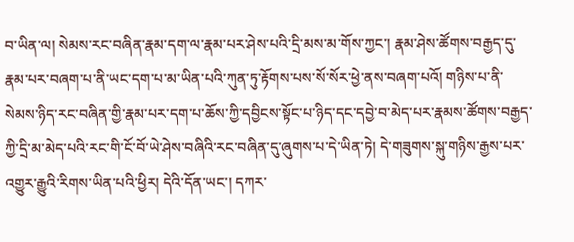བ་ཡིན་ལ། སེམས་རང་བཞིན་རྣམ་དག་ལ་རྣམ་པར་ཤེས་པའི་དྲི་མས་མ་གོས་ཀྱང་། རྣམ་ཤེས་ཚོགས་བརྒྱད་དུ་རྣམ་པར་བཞག་པ་ནི་ཡང་དག་པ་མ་ཡིན་པའི་ཀུན་ཏུ་རྟོགས་པས་སོ་སོར་ཕྱེ་ནས་བཞག་པའོ། གཉིས་པ་ནི་སེམས་ཉིད་རང་བཞིན་གྱི་རྣམ་པར་དག་པ་ཆོས་ཀྱི་དབྱིངས་སྟོང་པ་ཉིད་དང་དབྱེ་བ་མེད་པར་རྣམས་ཚོགས་བརྒྱད་ཀྱི་དྲི་མ་མེད་པའི་རང་གི་ངོ་བོ་ཡེ་ཤེས་བཞིའི་རང་བཞིན་དུ་ཞུགས་པ་དེ་ཡིན་ཏེ། དེ་གཟུགས་སྐུ་གཉིས་རྒྱས་པར་འགྱུར་རྒྱུའི་རིགས་ཡིན་པའི་ཕྱིར། དེའི་དོན་ཡང་། དཀར་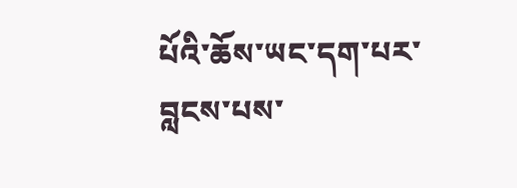པོའི་ཆོས་ཡང་དག་པར་བླངས་པས་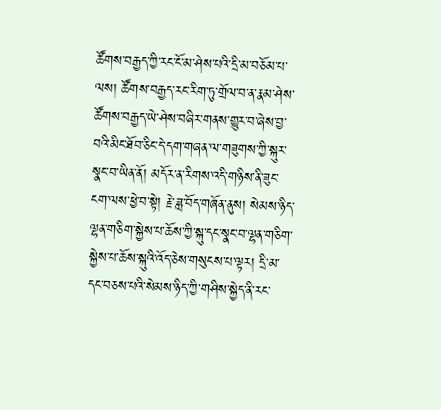ཚོགས་བརྒྱད་ཀྱི་རང་ངོ་མ་ཤེས་པའི་དྲི་མ་བཅོམ་པ་ལས། ཚོགས་བརྒྱད་རང་རིག་ཏུ་གྲོལ་བ་ན་རྣམ་ཤེས་ཚོགས་བརྒྱད་ཡེ་ཤེས་བཞིར་གནས་གྱུར་བ་ཞེས་བྱ་བའི་མིང་ཐོབ་ཅིང་དེ་དག་གཞན་ལ་གཟུགས་ཀྱི་སྐུར་སྣང་བ་ཡིན་ནོ། མདོར་ན་རིགས་འདི་གཉིས་ནི་ཟུང་ངག་ལས་ཕྱེ་བ་སྟེ། རྗེ་ཟླ་བོད་གཞོན་ནུས། སེམས་ཉིད་ལྷན་གཅིག་སྐྱེས་པ་ཆོས་ཀྱི་སྐུ་དང་སྣང་བ་ལྷན་གཅིག་སྐྱེས་པ་ཆོས་སྐུའི་འོད་ཅེས་གསུངས་པ་ལྟར། དྲི་མ་དང་བཅས་པའི་སེམས་ཉིད་ཀྱི་གཤིས་སྐྱེད་ནི་རང་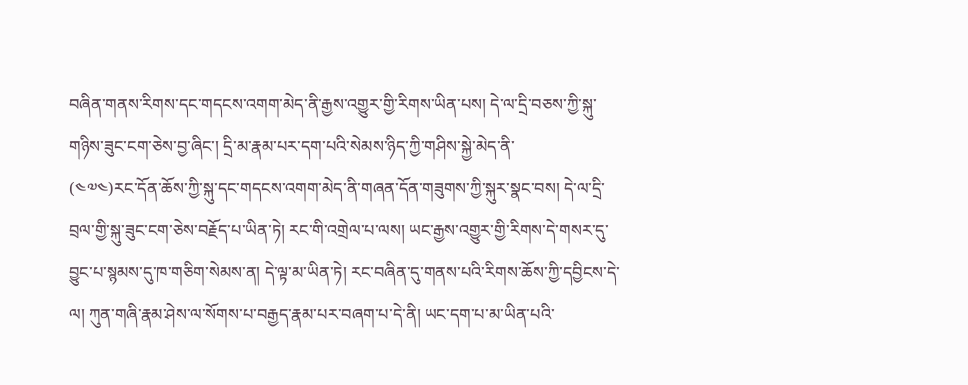བཞིན་གནས་རིགས་དང་གདངས་འགག་མེད་ནི་རྒྱས་འགྱུར་གྱི་རིགས་ཡིན་པས། དེ་ལ་དྲི་བཅས་ཀྱི་སྐུ་གཉིས་ཟུང་ངག་ཅེས་བྱ་ཞིང་། དྲི་མ་རྣམ་པར་དག་པའི་སེམས་ཉིད་ཀྱི་གཤིས་སྐྱེ་མེད་ནི་
(༤༧༤)རང་དོན་ཆོས་ཀྱི་སྐུ་དང་གདངས་འགག་མེད་ནི་གཞན་དོན་གཟུགས་ཀྱི་སྐུར་སྣང་བས། དེ་ལ་དྲི་བྲལ་གྱི་སྐུ་ཟུང་ངག་ཅེས་བརྗོད་པ་ཡིན་ཏེ། རང་གི་འགྲེལ་པ་ལས། ཡང་རྒྱས་འགྱུར་གྱི་རིགས་དེ་གསར་དུ་བྱུང་པ་སྙམས་དུ་ཁ་གཅིག་སེམས་ན། དེ་ལྟ་མ་ཡིན་ཏེ། རང་བཞིན་དུ་གནས་པའི་རིགས་ཆོས་ཀྱི་དབྱིངས་དེ་ལ། ཀུན་གཞི་རྣམ་ཤེས་ལ་སོགས་པ་བརྒྱད་རྣམ་པར་བཞག་པ་དེ་ནི། ཡང་དག་པ་མ་ཡིན་པའི་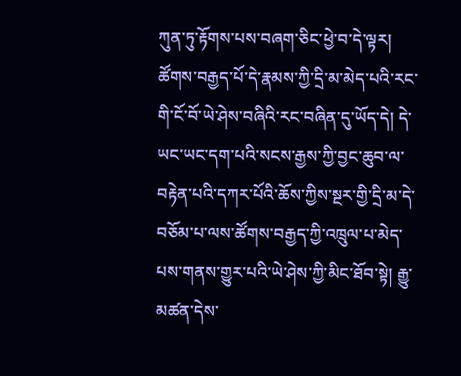ཀུན་ཏུ་རྟོགས་པས་བཞག་ཅིང་ཕྱེ་བ་དེ་ལྟར། ཚོགས་བརྒྱད་པོ་དེ་རྣམས་ཀྱི་དྲི་མ་མེད་པའི་རང་གི་ངོ་བོ་ཡེ་ཤེས་བཞིའི་རང་བཞིན་དུ་ཡོད་དེ། དེ་ཡང་ཡང་དག་པའི་སངས་རྒྱས་ཀྱི་བྱང་ཆུབ་ལ་བརྟེན་པའི་དཀར་པོའི་ཆོས་ཀྱིས་སྔར་གྱི་དྲི་མ་དེ་བཅོམ་པ་ལས་ཚོགས་བརྒྱད་ཀྱི་འཁྲུལ་པ་མེད་པས་གནས་གྱུར་པའི་ཡེ་ཤེས་ཀྱི་མིང་ཐོབ་སྟེ། རྒྱུ་མཚན་དེས་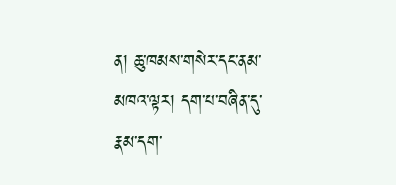ན། ཆུ་ཁམས་གསེར་དང་ནམ་མཁའ་ལྟར། དག་པ་བཞིན་དུ་རྣམ་དག་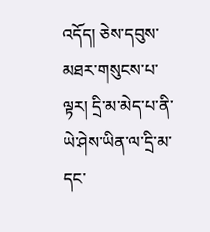འདོད། ཅེས་དབུས་མཐར་གསུངས་པ་ལྟར། དྲི་མ་མེད་པ་ནི་ཡེ་ཤེས་ཡིན་ལ་དྲི་མ་དང་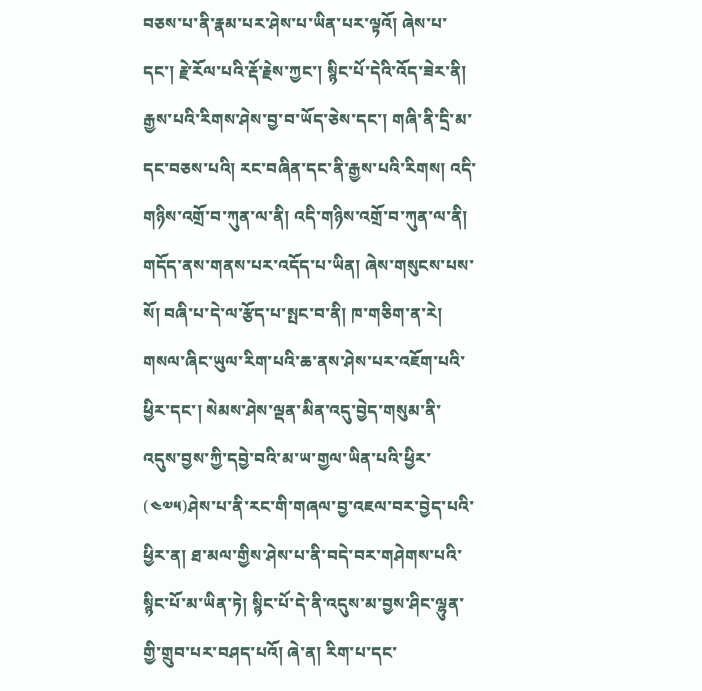བཅས་པ་ནི་རྣམ་པར་ཤེས་པ་ཡིན་པར་ལྟའོ། ཞེས་པ་དང་། རྗེ་རོལ་པའི་རྡོ་རྗེས་ཀྱང་། སྙིང་པོ་དེའི་འོད་ཟེར་ནི། རྒྱས་པའི་རིགས་ཤེས་བྱ་བ་ཡོད་ཅེས་དང་། གཞི་ནི་དྲི་མ་དང་བཅས་པའི། རང་བཞིན་དང་ནི་རྒྱས་པའི་རིགས། འདི་གཉིས་འགྲོ་བ་ཀུན་ལ་ནི། འདི་གཉིས་འགྲོ་བ་ཀུན་ལ་ནི། གདོད་ནས་གནས་པར་འདོད་པ་ཡིན། ཞེས་གསུངས་པས་སོ། བཞི་པ་དེ་ལ་རྩོད་པ་སྤང་བ་ནི། ཁ་གཅིག་ན་རེ། གསལ་ཞིང་ཡུལ་རིག་པའི་ཆ་ནས་ཤེས་པར་འཇོག་པའི་ཕྱིར་དང་། སེམས་ཤེས་ལྡན་མིན་འདུ་བྱེད་གསུམ་ནི་འདུས་བྱས་ཀྱི་དབྱེ་བའི་མ་ཡ་གྱལ་ཡིན་པའི་ཕྱིར་
(༤༧༥)ཤེས་པ་ནི་རང་གི་གཞལ་བྱ་འཇལ་བར་བྱེད་པའི་ཕྱིར་ན། ཐ་མལ་གྱིས་ཤེས་པ་ནི་བདེ་བར་གཤེགས་པའི་སྙིང་པོ་མ་ཡིན་ཏེ། སྙིང་པོ་དེ་ནི་འདུས་མ་བྱས་ཤིང་ལྷུན་གྱི་གྲུབ་པར་བཤད་པའོ། ཞེ་ན། རིག་པ་དང་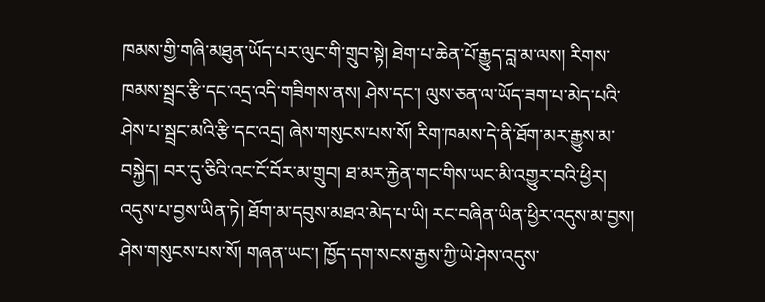ཁམས་གྱི་གཞི་མཐུན་ཡོད་པར་ལུང་གི་གྲུབ་སྟེ། ཐེག་པ་ཆེན་པོ་རྒྱུད་བླ་མ་ལས། རིགས་ཁམས་སྦྲང་རྩི་དང་འདྲ་འདི་གཟིགས་ནས། ཤེས་དང་། ལུས་ཅན་ལ་ཡོད་ཟག་པ་མེད་པའི་ཤེས་པ་སྦྲང་མའི་རྩི་དང་འདྲ། ཞེས་གསུངས་པས་སོ། རིག་ཁམས་དེ་ནི་ཐོག་མར་རྒྱུས་མ་བསྐྱེད། བར་དུ་ཅིའི་འང་ངོ་བོར་མ་གྲུབ། ཐ་མར་རྐྱེན་གང་གིས་ཡང་མི་འགྱུར་བའི་ཕྱིར། འདུས་པ་བྱས་ཡིན་ཏེ། ཐོག་མ་དབུས་མཐའ་མེད་པ་ཡི། རང་བཞིན་ཡིན་ཕྱིར་འདུས་མ་བྱས། ཤེས་གསུངས་པས་སོ། གཞན་ཡང་། ཁྱོད་དག་སངས་རྒྱས་ཀྱི་ཡེ་ཤེས་འདུས་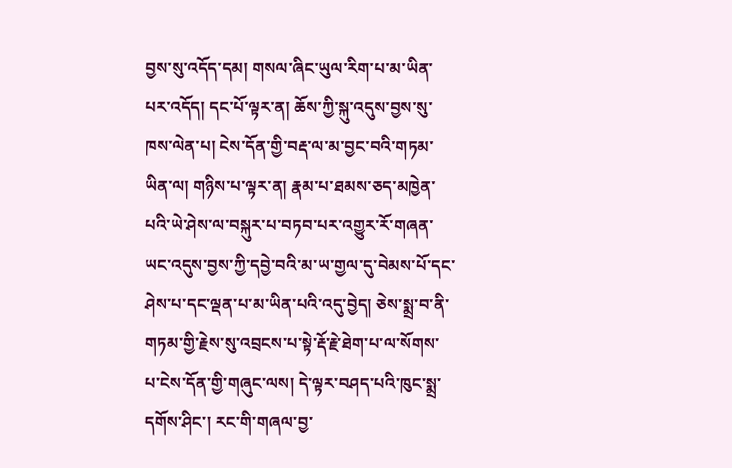བྱས་སུ་འདོད་དམ། གསལ་ཞིང་ཡུལ་རིག་པ་མ་ཡིན་པར་འདོད། དང་པོ་ལྟར་ན། ཆོས་ཀྱི་སྐུ་འདུས་བྱས་སུ་ཁས་ལེན་པ། ངེས་དོན་གྱི་བརྡ་ལ་མ་བྱང་བའི་གཏམ་ཡིན་ལ། གཉིས་པ་ལྟར་ན། རྣམ་པ་ཐམས་ཅད་མཁྱེན་པའི་ཡེ་ཤེས་ལ་བསྐུར་པ་བཏབ་པར་འགྱུར་རོ་གཞན་ཡང་འདུས་བྱས་ཀྱི་དབྱེ་བའི་མ་ཡ་གྱལ་དུ་བེམས་པོ་དང་ཤེས་པ་དང་ལྡན་པ་མ་ཡིན་པའི་འདུ་བྱེད། ཅེས་སྨྲ་བ་ནི་གཏམ་གྱི་རྗེས་སུ་འབྲངས་པ་སྟེ་རྡོ་རྗེ་ཐེག་པ་ལ་སོགས་པ་ངེས་དོན་གྱི་གཞུང་ལས། དེ་ལྟར་བཤད་པའི་ཁུང་སྨྲ་དགོས་ཤིང་། རང་གི་གཞལ་བྱ་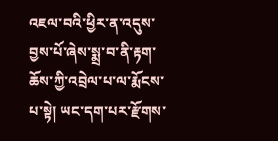འཇལ་བའི་ཕྱིར་ན་འདུས་བྱས་པོ་ཞེས་སྨྲ་བ་ནི་རྟག་ཆོས་ཀྱི་འབྲེལ་པ་ལ་རྨོངས་པ་སྟེ། ཡང་དག་པར་རྫོགས་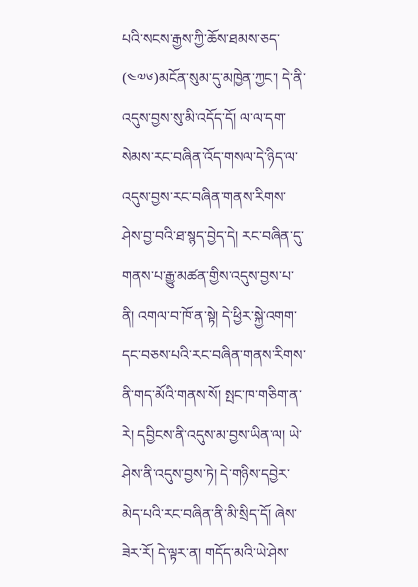པའི་སངས་རྒྱས་ཀྱི་ཆོས་ཐམས་ཅད་
(༤༧༦)མངོན་སུམ་དུ་མཁྱེན་ཀྱང་། དེ་ནི་འདུས་བྱས་སུ་མི་འདོད་དོ། ལ་ལ་དག་སེམས་རང་བཞིན་འོད་གསལ་དེ་ཉིད་ལ་འདུས་བྱས་རང་བཞིན་གནས་རིགས་ཤེས་བྱ་བའི་ཐ་སྙད་བྱེད་དེ། རང་བཞིན་དུ་གནས་པ་རྒྱུ་མཚན་གྱིས་འདུས་བྱས་པ་ནི། འགལ་བ་ཁོ་ན་སྟེ། དེ་ཕྱིར་སྐྱེ་འགག་དང་བཅས་པའི་རང་བཞིན་གནས་རིགས་ནི་གད་མོའི་གནས་སོ། སྤང་ཁ་གཅིག་ན་རེ། དབྱིངས་ནི་འདུས་མ་བྱས་ཡིན་ལ། ཡེ་ཤེས་ནི་འདུས་བྱས་ཏེ། དེ་གཉིས་དབྱེར་མེད་པའི་རང་བཞིན་ནི་མི་སྲིད་དོ། ཞེས་ཟེར་རོ། དེ་ལྟར་ན། གདོད་མའི་ཡེ་ཤེས་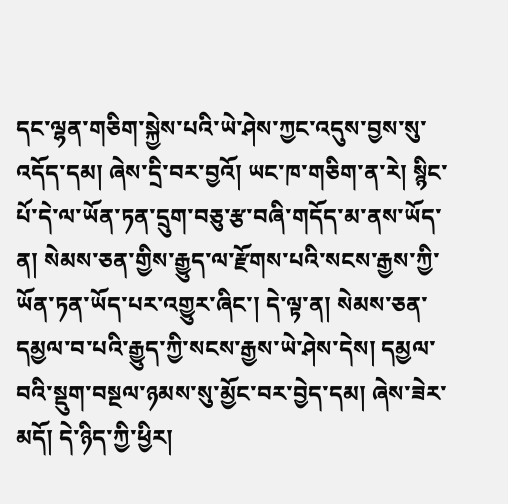དང་ལྷན་གཅིག་སྐྱེས་པའི་ཡེ་ཤེས་ཀྱང་འདུས་བྱས་སུ་འདོད་དམ། ཞེས་དྲི་བར་བྱའོ། ཡང་ཁ་གཅིག་ན་རེ། སྙིང་པོ་དེ་ལ་ཡོན་ཏན་དྲུག་བཅུ་རྩ་བཞི་གདོད་མ་ནས་ཡོད་ན། སེམས་ཅན་གྱིས་རྒྱུད་ལ་རྫོགས་པའི་སངས་རྒྱས་ཀྱི་ཡོན་ཏན་ཡོད་པར་འགྱུར་ཞིང་། དེ་ལྟ་ན། སེམས་ཅན་དམྱལ་བ་པའི་རྒྱུད་ཀྱི་སངས་རྒྱས་ཡེ་ཤེས་དེས། དམྱལ་བའི་སྡུག་བསྔལ་ཉམས་སུ་མྱོང་བར་བྱེད་དམ། ཞེས་ཟེར་མདོ། དེ་ཉིད་ཀྱི་ཕྱིར།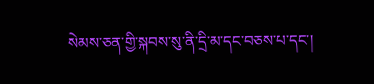སེམས་ཅན་གྱི་སྐབས་སུ་ནི་དྲི་མ་དང་བཅས་པ་དང་།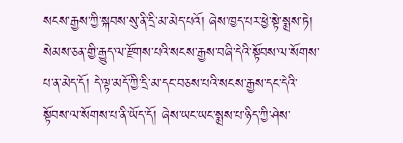སངས་རྒྱས་ཀྱི་སྐབས་སུ་ནི་དྲི་མ་མེད་པའོ། ཞེས་ཁྱད་པར་ཕྱེ་སྟེ་སྨྲས་ཏེ། སེམས་ཅན་གྱི་རྒྱུད་ལ་རྫོགས་པའི་སངས་རྒྱས་བཞི་དེའི་སྟོབས་ལ་སོགས་པ་ན་མེད་དོ། དེ་ལྟ་མདོ་ཀྱི་དྲི་མ་དང་བཅས་པའི་སངས་རྒྱས་དང་དེའི་སྟོབས་ལ་སོགས་པ་ནི་ཡོད་དོ། ཞེས་ཡང་ཡང་སྨྲས་པ་ཉིད་ཀྱི་ཤེས་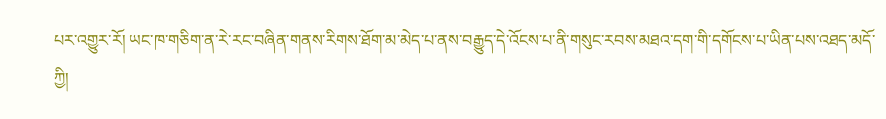པར་འགྱུར་རོ། ཡང་ཁ་གཅིག་ན་རེ་རང་བཞིན་གནས་རིགས་ཐོག་མ་མེད་པ་ནས་བརྒྱུད་དེ་འོངས་པ་ནི་གསུང་རབས་མཐའ་དག་གི་དགོངས་པ་ཡིན་པས་འཐད་མདོ་ཀྱི།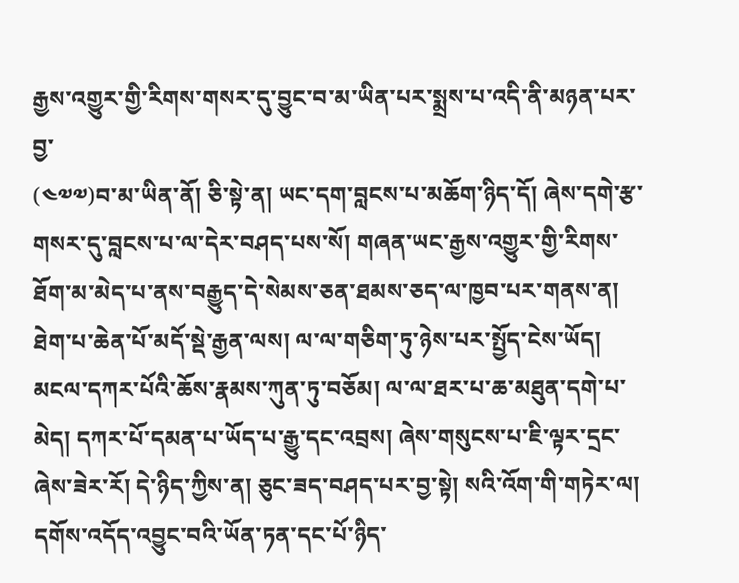རྒྱས་འགྱུར་གྱི་རིགས་གསར་དུ་བྱུང་བ་མ་ཡིན་པར་སྨྲས་པ་འདི་ནི་མཉན་པར་བྱ་
(༤༧༧)བ་མ་ཡིན་ནོ། ཅི་སྟེ་ན། ཡང་དག་བླངས་པ་མཆོག་ཉིད་དོ། ཞེས་དགེ་རྩ་གསར་དུ་བླངས་པ་ལ་དེར་བཤད་པས་སོ། གཞན་ཡང་རྒྱས་འགྱུར་གྱི་རིགས་ཐོག་མ་མེད་པ་ནས་བརྒྱུད་དེ་སེམས་ཅན་ཐམས་ཅད་ལ་ཁྱབ་པར་གནས་ན། ཐེག་པ་ཆེན་པོ་མདོ་སྡེ་རྒྱན་ལས། ལ་ལ་གཅིག་ཏུ་ཉེས་པར་སྤྱོད་ངེས་ཡོད། མངལ་དཀར་པོའི་ཆོས་རྣམས་ཀུན་ཏུ་བཅོམ། ལ་ལ་ཐར་པ་ཆ་མཐུན་དགེ་པ་མེད། དཀར་པོ་དམན་པ་ཡོད་པ་རྒྱུ་དང་འབྲས། ཞེས་གསུངས་པ་ཇི་ལྟར་དྲང་ཞེས་ཟེར་རོ། དེ་ཉིད་ཀྱིས་ན། ཅུང་ཟད་བཤད་པར་བྱ་སྟེ། སའི་འོག་གི་གཏེར་ལ། དགོས་འདོད་འབྱུང་བའི་ཡོན་ཏན་དང་པོ་ཉིད་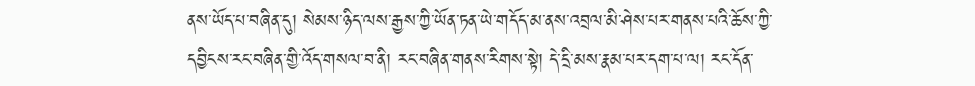ནས་ཡོད་པ་བཞིན་དུ། སེམས་ཉིད་ལས་རྒྱས་ཀྱི་ཡོན་ཏན་ཡེ་གདོད་མ་ནས་འབྲལ་མི་ཤེས་པར་གནས་པའི་ཆོས་ཀྱི་དབྱིངས་རང་བཞིན་གྱི་འོད་གསལ་བ་ནི། རང་བཞིན་གནས་རིགས་སྟེ། དེ་དྲི་མས་རྣམ་པར་དག་པ་ལ། རང་དོན་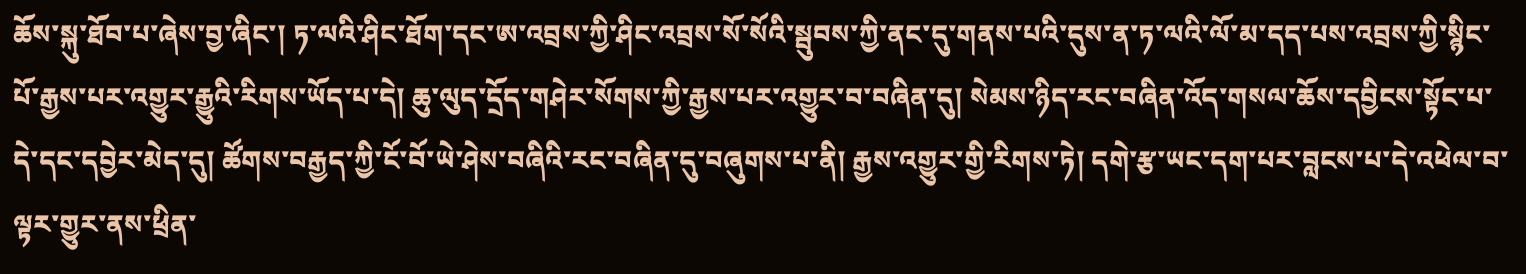ཆོས་སྐུ་ཐོབ་པ་ཞེས་བྱ་ཞིང་། ཏ་ལའི་ཤིང་ཐོག་དང་ཨ་འབྲས་ཀྱི་ཤིང་འབྲས་སོ་སོའི་སྦུབས་ཀྱི་ནང་དུ་གནས་པའི་དུས་ན་ཏ་ལའི་ལོ་མ་དད་པས་འབྲས་ཀྱི་སྙིང་པོ་རྒྱས་པར་འགྱུར་རྒྱུའི་རིགས་ཡོད་པ་དེ། ཆུ་ལུད་དྲོད་གཤེར་སོགས་ཀྱི་རྒྱས་པར་འགྱུར་བ་བཞིན་དུ། སེམས་ཉིད་རང་བཞིན་འོད་གསལ་ཆོས་དབྱིངས་སྟོང་པ་དེ་དང་དབྱེར་མེད་དུ། ཚོགས་བརྒྱད་ཀྱི་ངོ་བོ་ཡེ་ཤེས་བཞིའི་རང་བཞིན་དུ་བཞུགས་པ་ནི། རྒྱས་འགྱུར་གྱི་རིགས་ཏེ། དགེ་རྩ་ཡང་དག་པར་བླངས་པ་དེ་འཕེལ་བ་ལྟར་གྱུར་ནས་ཕྲིན་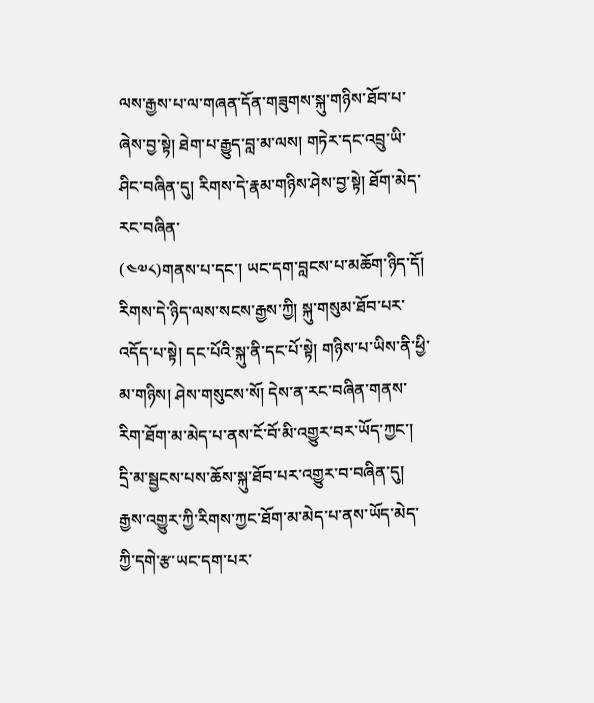ལས་རྒྱས་པ་ལ་གཞན་དོན་གཟུགས་སྐུ་གཉིས་ཐོབ་པ་ཞེས་བྱ་སྟེ། ཐེག་པ་རྒྱུད་བླ་མ་ལས། གཏེར་དང་འབྲུ་ཡི་ཤིང་བཞིན་དུ། རིགས་དེ་རྣམ་གཉིས་ཤེས་བྱ་སྟེ། ཐོག་མེད་རང་བཞིན་
(༤༧༨)གནས་པ་དང་། ཡང་དག་བླངས་པ་མཆོག་ཉིད་དོ། རིགས་དེ་ཉིད་ལས་སངས་རྒྱས་ཀྱི། སྐུ་གསུམ་ཐོབ་པར་འདོད་པ་སྟེ། དང་པོའི་སྐུ་ནི་དང་པོ་སྟེ། གཉིས་པ་ཡིས་ནི་ཕྱི་མ་གཉིས། ཤེས་གསུངས་སོ། དེས་ན་རང་བཞིན་གནས་རིག་ཐོག་མ་མེད་པ་ནས་ངོ་བོ་མི་འགྱུར་བར་ཡོད་ཀྱང་། དྲི་མ་སྦྱངས་པས་ཆོས་སྐུ་ཐོབ་པར་འགྱུར་བ་བཞིན་དུ། རྒྱས་འགྱུར་ཀྱི་རིགས་ཀྱང་ཐོག་མ་མེད་པ་ནས་ཡོད་མེད་ཀྱི་དགེ་རྩ་ཡང་དག་པར་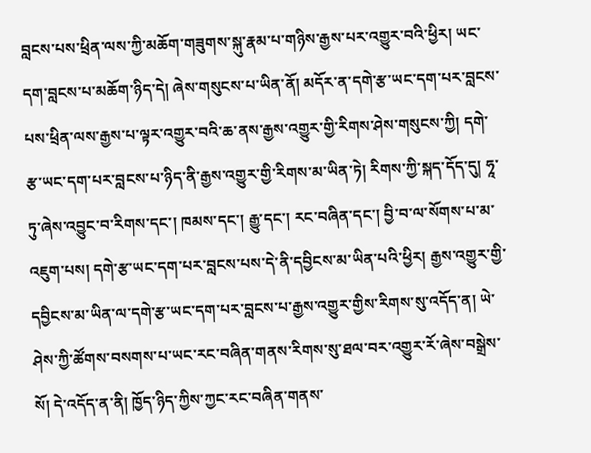བླངས་པས་ཕྲིན་ལས་ཀྱི་མཆོག་གཟུགས་སྐུ་རྣམ་པ་གཉིས་རྒྱས་པར་འགྱུར་བའི་ཕྱིར། ཡང་དག་བླངས་པ་མཆོག་ཉིད་དེ། ཞེས་གསུངས་པ་ཡིན་ནོ། མདོར་ན་དགེ་རྩ་ཡང་དག་པར་བླངས་པས་ཕྲིན་ལས་རྒྱས་པ་ལྟར་འགྱུར་བའི་ཆ་ནས་རྒྱས་འགྱུར་གྱི་རིགས་ཤེས་གསུངས་ཀྱི། དགེ་རྩ་ཡང་དག་པར་བླངས་པ་ཉིད་ནི་རྒྱས་འགྱུར་གྱི་རིགས་མ་ཡིན་ཏེ། རིགས་ཀྱི་སྐད་དོད་དུ། ཧཱ་ཏུ་ཞེས་འབྱུང་བ་རིགས་དང་། ཁམས་དང་། རྒྱུ་དང་། རང་བཞིན་དང་། བྱི་བ་ལ་སོགས་པ་མ་འཇུག་པས། དགེ་རྩ་ཡང་དག་པར་བླངས་པས་དེ་ནི་དབྱིངས་མ་ཡིན་པའི་ཕྱིར། རྒྱས་འགྱུར་གྱི་དབྱིངས་མ་ཡིན་ལ་དགེ་རྩ་ཡང་དག་པར་བླངས་པ་རྒྱས་འགྱུར་གྱིས་རིགས་སུ་འདོད་ན། ཡེ་ཤེས་ཀྱི་ཚོགས་བསགས་པ་ཡང་རང་བཞིན་གནས་རིགས་སུ་ཐལ་བར་འགྱུར་རོ་ཞེས་བསྒྲེས་སོ། དེ་འདོད་ན་ནི། ཁྱོད་ཉིད་ཀྱིས་ཀྱང་རང་བཞིན་གནས་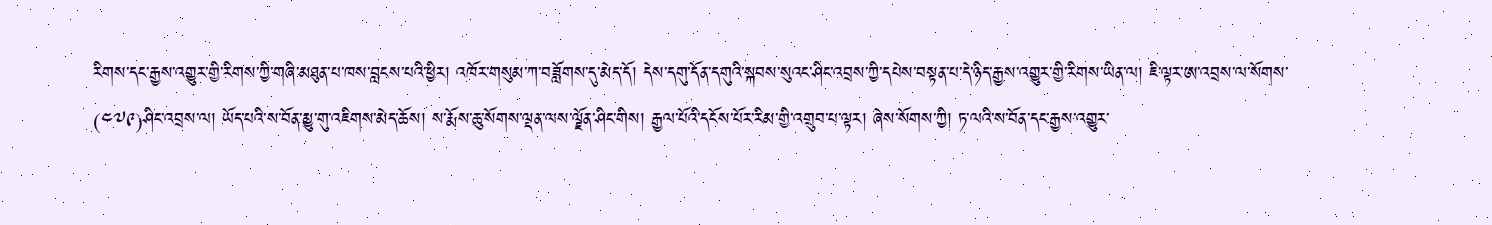རིགས་དང་རྒྱས་འགྱུར་གྱི་རིགས་ཀྱི་གཞི་མཐུན་པ་ཁས་བླངས་པའི་ཕྱིར། འཁོར་གསུམ་ཀ་བཟློགས་དུ་མེད་དོ། དེས་དགུ་དོན་དགུའི་སྐབས་སུའང་ཤིང་འབྲས་ཀྱི་དཔེས་བསྟན་པ་དེ་ཉིད་རྒྱས་འགྱུར་གྱི་རིགས་ཡིན་ལ། ཇི་ལྟར་ཨ་འབྲས་ལ་སོགས་
(༤༧༩)ཤིང་འབྲས་ལ། ཡོད་པའི་ས་བོན་མྱུ་གུ་འཇིགས་མེད་ཆོས། ས་རྨོས་ཆུ་སོགས་ལྡན་ལས་ལྗོན་ཤིང་གིས། རྒྱལ་པོའི་དངོས་པོར་རིམ་གྱི་འགྲུབ་པ་ལྟར། ཞེས་སོགས་ཀྱི། ཏ་ལའི་ས་བོན་དང་རྒྱས་འགྱུར་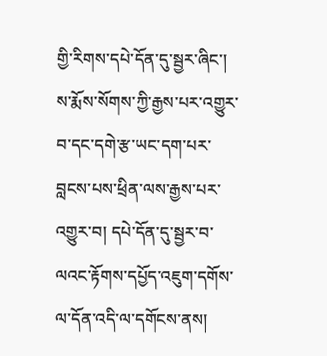གྱི་རིགས་དཔེ་དོན་དུ་སྦྱར་ཞིང་། ས་རྨོས་སོགས་ཀྱི་རྒྱས་པར་འགྱུར་བ་དང་དགེ་རྩ་ཡང་དག་པར་བླངས་པས་ཕྲིན་ལས་རྒྱས་པར་འགྱུར་བ། དཔེ་དོན་དུ་སྦྱར་བ་ལའང་རྟོགས་དཔྱོད་འཇུག་དགོས་ལ་དོན་འདི་ལ་དགོངས་ནས།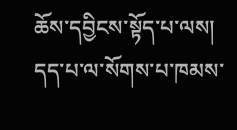ཆོས་དབྱིངས་སྟོད་པ་ལས། དད་པ་ལ་སོགས་པ་ཁམས་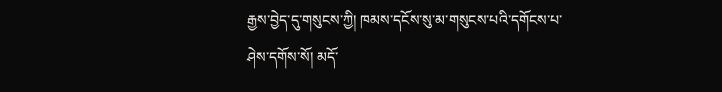རྒྱས་བྱེད་དུ་གསུངས་ཀྱི། ཁམས་དངོས་སུ་མ་གསུངས་པའི་དགོངས་པ་ཤེས་དགོས་སོ། མདོ་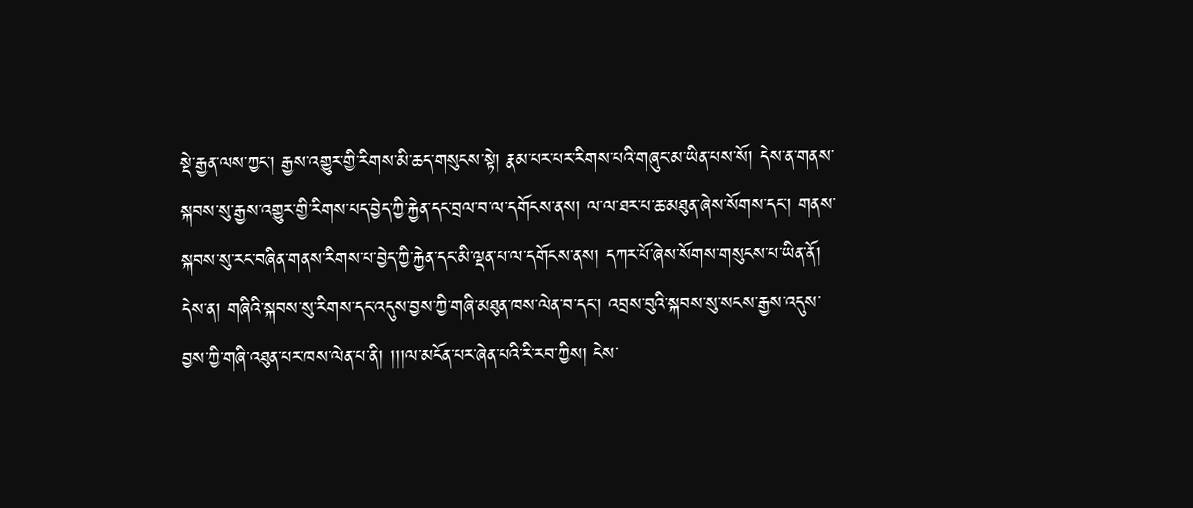སྡེ་རྒྱན་ལས་ཀྱང་། རྒྱས་འགྱུར་གྱི་རིགས་མི་ཆད་གསུངས་སྟེ། རྣམ་པར་པར་རིགས་པའི་གཞུང་མ་ཡིན་པས་སོ། དེས་ན་གནས་སྐབས་སུ་རྒྱས་འགྱུར་གྱི་རིགས་པད་བྱེད་ཀྱི་རྐྱེན་དང་བྲལ་བ་ལ་དགོངས་ནས། ལ་ལ་ཐར་པ་ཆ་མཐུན་ཞེས་སོགས་དང་། གནས་སྐབས་སུ་རང་བཞིན་གནས་རིགས་པ་བྱེད་ཀྱི་རྐྱེན་དང་མི་ལྡན་པ་ལ་དགོངས་ནས། དཀར་པོ་ཞེས་སོགས་གསུངས་པ་ཡིན་ནོ། དེས་ན། གཞིའི་སྐབས་སུ་རིགས་དང་འདུས་བྱས་ཀྱི་གཞི་མཐུན་ཁས་ལེན་བ་དང་། འབྲས་བུའི་སྐབས་སུ་སངས་རྒྱས་འདུས་བྱས་ཀྱི་གཞི་འཐུན་པར་ཁས་ལེན་པ་ནི། །།།ལ་མངོན་པར་ཞེན་པའི་རི་རབ་ཀྱིས། ངེས་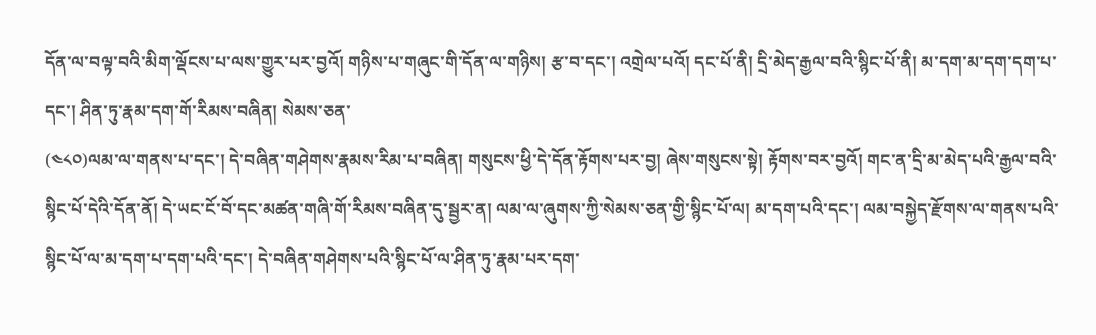དོན་ལ་བལྟ་བའི་མིག་ལྡོངས་པ་ལས་གྱུར་པར་བྱའོ། གཉིས་པ་གཞུང་གི་དོན་ལ་གཉིས། རྩ་བ་དང་། འགྲེལ་པའོ། དང་པོ་ནི། དྲི་མེད་རྒྱལ་བའི་སྙིང་པོ་ནི། མ་དག་མ་དག་དག་པ་དང་། ཤིན་ཏུ་རྣམ་དག་གོ་རིམས་བཞིན། སེམས་ཅན་
(༤༨༠)ལམ་ལ་གནས་པ་དང་། དེ་བཞིན་གཤེགས་རྣམས་རིམ་པ་བཞིན། གསུངས་ཕྱི་དེ་དོན་རྟོགས་པར་བྱ། ཞེས་གསུངས་སྟེ། རྟོགས་བར་བྱའོ། གང་ན་དྲི་མ་མེད་པའི་རྒྱལ་བའི་སྙིང་པོ་དེའི་དོན་ནོ། དེ་ཡང་ངོ་བོ་དང་མཚན་གཞི་གོ་རིམས་བཞིན་དུ་སྦྱར་ན། ལམ་ལ་ཞུགས་ཀྱི་སེམས་ཅན་གྱི་སྙིང་པོ་ལ། མ་དག་པའི་དང་། ལམ་བསྐྱེད་རྫོགས་ལ་གནས་པའི་སྙིང་པོ་ལ་མ་དག་པ་དག་པའི་དང་། དེ་བཞིན་གཤེགས་པའི་སྙིང་པོ་ལ་ཤིན་ཏུ་རྣམ་པར་དག་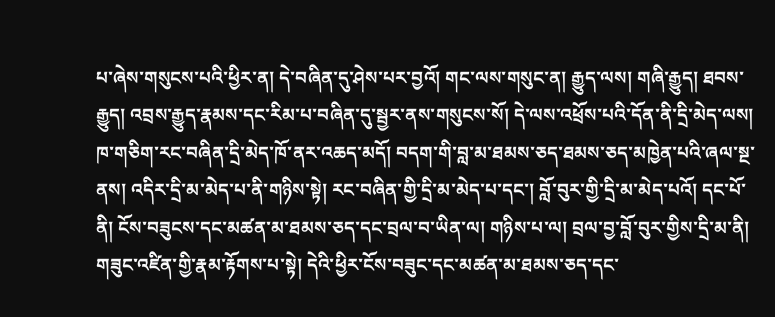པ་ཞེས་གསུངས་པའི་ཕྱིར་ན། དེ་བཞིན་དུ་ཤེས་པར་བྱའོ། གང་ལས་གསུང་ན། རྒྱུད་ལས། གཞི་རྒྱུད། ཐབས་རྒྱུད། འབྲས་རྒྱུད་རྣམས་དང་རིམ་པ་བཞིན་དུ་སྦྱར་ནས་གསུངས་སོ། དེ་ལས་འཕྲོས་པའི་དོན་ནི་དྲི་མེད་ལས། ཁ་གཅིག་རང་བཞིན་དྲི་མེད་ཁོ་ནར་འཆད་མདོ། བདག་གི་བླ་མ་ཐམས་ཅད་ཐམས་ཅད་མཁྱེན་པའི་ཞལ་སྔ་ནས། འདིར་དྲི་མ་མེད་པ་ནི་གཉིས་སྟེ། རང་བཞིན་གྱི་དྲི་མ་མེད་པ་དང་། བློ་བུར་གྱི་དྲི་མ་མེད་པའོ། དང་པོ་ནི། ངོས་བཟུངས་དང་མཚན་མ་ཐམས་ཅད་དང་བྲལ་བ་ཡིན་ལ། གཉིས་པ་ལ། བྲལ་བྱ་བློ་བུར་གྱིས་དྲི་མ་ནི། གཟུང་འཛིན་གྱི་རྣམ་རྟོགས་པ་སྟེ། དེའི་ཕྱིར་ངོས་བཟུང་དང་མཚན་མ་ཐམས་ཅད་དང་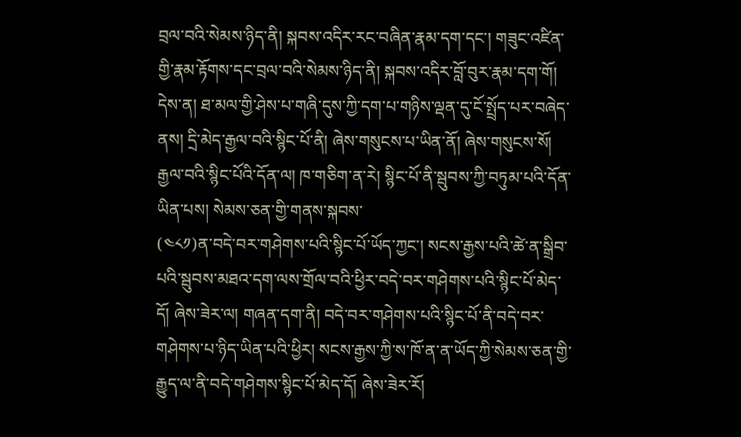བྲལ་བའི་སེམས་ཉིད་ནི། སྐབས་འདིར་རང་བཞིན་རྣམ་དག་དང་། གཟུང་འཛིན་གྱི་རྣམ་རྟོགས་དང་བྲལ་བའི་སེམས་ཉིད་ནི། སྐབས་འདིར་བློ་བུར་རྣམ་དག་གོ། དེས་ན། ཐ་མལ་གྱི་ཤེས་པ་གཞི་དུས་ཀྱི་དག་པ་གཉིས་ལྡན་དུ་ངོ་སྤྲོད་པར་བཞེད་ནས། དྲི་མེད་རྒྱལ་བའི་སྙིང་པོ་ནི། ཞེས་གསུངས་པ་ཡིན་ནོ། ཞེས་གསུངས་སོ། རྒྱལ་བའི་སྙིང་པོའི་དོན་ལ། ཁ་གཅིག་ན་རེ། སྙིང་པོ་ནི་སྦུབས་ཀྱི་བཏུམ་པའི་དོན་ཡིན་པས། སེམས་ཅན་གྱི་གནས་སྐབས་
(༤༨༡)ན་བདེ་བར་གཤེགས་པའི་སྙིང་པོ་ཡོད་ཀྱང་། སངས་རྒྱས་པའི་ཚེ་ན་སྒྲིབ་པའི་སྦུབས་མཐའ་དག་ལས་གྲོལ་བའི་ཕྱིར་བདེ་བར་གཤེགས་པའི་སྙིང་པོ་མེད་དོ། ཞེས་ཟེར་ལ། གཞན་དག་ནི། བདེ་བར་གཤེགས་པའི་སྙིང་པོ་ནི་བདེ་བར་གཤེགས་པ་ཉིད་ཡིན་པའི་ཕྱིར། སངས་རྒྱས་ཀྱི་ས་ཁོ་ན་ན་ཡོད་ཀྱི་སེམས་ཅན་གྱི་རྒྱུད་ལ་ནི་བདེ་གཤེགས་སྙིང་པོ་མེད་དོ། ཞེས་ཟེར་རོ།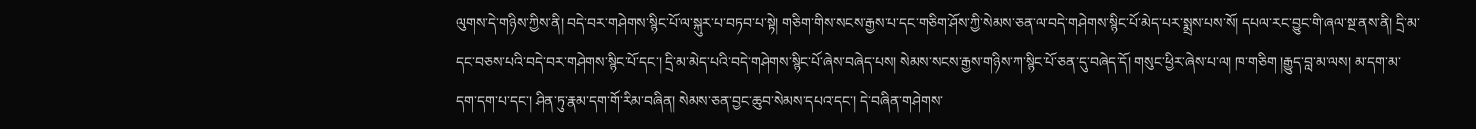ལུགས་དེ་གཉིས་ཀྱིས་ནི། བདེ་བར་གཤེགས་སྙིང་པོ་ལ་སྐུར་པ་བཏབ་པ་སྟེ། གཅིག་གིས་སངས་རྒྱས་པ་དང་གཅིག་ཤོས་ཀྱི་སེམས་ཅན་ལ་བདེ་གཤེགས་སྙིང་པོ་མེད་པར་སྨྲས་པས་སོ། དཔལ་རང་བྱུང་གི་ཞལ་སྔ་ནས་ནི། དྲི་མ་དང་བཅས་པའི་བདེ་བར་གཤེགས་སྙིང་པོ་དང་། དྲི་མ་མེད་པའི་བདེ་གཤེགས་སྙིང་པོ་ཞེས་བཞེད་པས། སེམས་སངས་རྒྱས་གཉིས་ཀ་སྙིང་པོ་ཅན་དུ་བཞེད་དོ། གསུང་ཕྱིར་ཞེས་པ་ལ། ཁ་གཅིག །རྒྱུད་བླ་མ་ལས། མ་དག་མ་དག་དག་པ་དང་། ཤིན་ཏུ་རྣམ་དག་གོ་རིམ་བཞིན། སེམས་ཅན་བྱང་ཆུབ་སེམས་དཔའ་དང་། དེ་བཞིན་གཤེགས་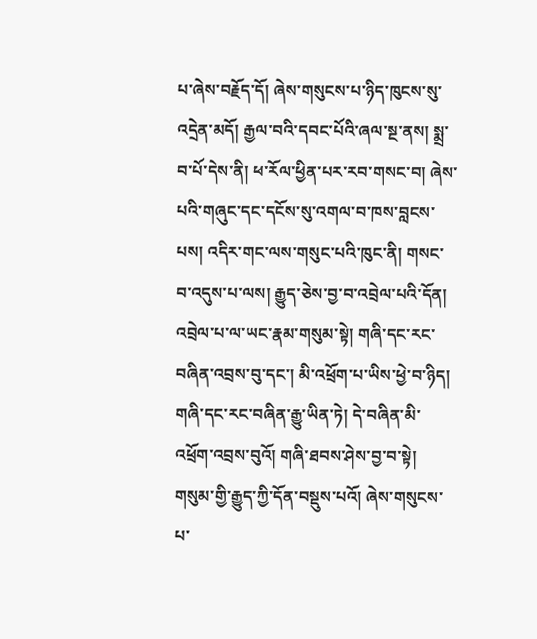པ་ཞེས་བརྗོད་དོ། ཞེས་གསུངས་པ་ཉིད་ཁུངས་སུ་འདྲེན་མདོ། རྒྱལ་བའི་དབང་པོའི་ཞལ་སྔ་ནས། སྨྲ་བ་པོ་དེས་ནི། ཕ་རོལ་ཕྱིན་པར་རབ་གསང་བ། ཞེས་པའི་གཞུང་དང་དངོས་སུ་འགལ་བ་ཁས་བླངས་པས། འདིར་གང་ལས་གསུང་པའི་ཁུང་ནི། གསང་བ་འདུས་པ་ལས། རྒྱུད་ཅེས་བྱ་བ་འབྲེལ་པའི་དོན། འབྲེལ་པ་ལ་ཡང་རྣམ་གསུམ་སྟེ། གཞི་དང་རང་བཞིན་འབྲས་བུ་དང་། མི་འཕྲོག་པ་ཡིས་ཕྱེ་བ་ཉིད། གཞི་དང་རང་བཞིན་རྒྱུ་ཡིན་ཏེ། དེ་བཞིན་མི་འཕྲོག་འབྲས་བུའོ། གཞི་ཐབས་ཤེས་བྱ་བ་སྟེ། གསུམ་གྱི་རྒྱུད་ཀྱི་དོན་བསྡུས་པའོ། ཞེས་གསུངས་པ་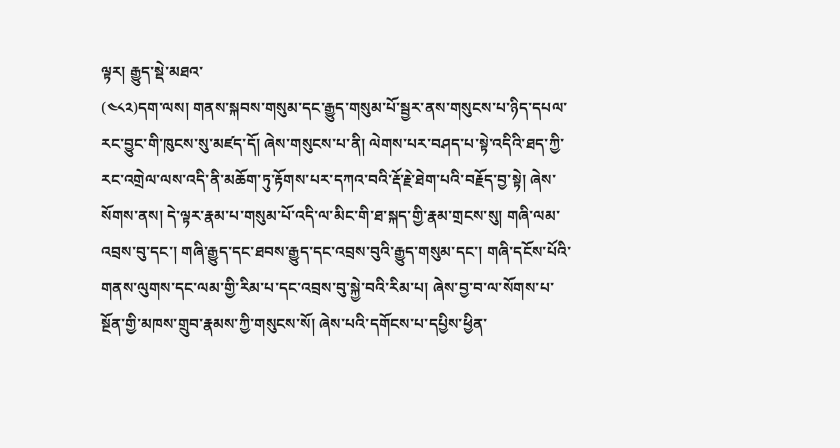ལྟར། རྒྱུད་སྡེ་མཐའ་
(༤༨༢)དག་ལས། གནས་སྐབས་གསུམ་དང་རྒྱུད་གསུམ་པོ་སྦྱར་ནས་གསུངས་པ་ཉིད་དཔལ་རང་བྱུང་གི་ཁུངས་སུ་མཛད་དོ། ཞེས་གསུངས་པ་ནི། ལེགས་པར་བཤད་པ་སྟེ་འདིའི་ཐད་ཀྱི་རང་འགྲེལ་ལས་འདི་ནི་མཆོག་ཏུ་རྟོགས་པར་དཀའ་བའི་རྡོ་རྗེ་ཐེག་པའི་བརྗོད་བྱ་སྟེ། ཞེས་སོགས་ནས། དེ་ལྟར་རྣམ་པ་གསུམ་པོ་འདི་ལ་མིང་གི་ཐ་སྐད་གྱི་རྣམ་གྲངས་སུ། གཞི་ལམ་འབྲས་བུ་དང་། གཞི་རྒྱུད་དང་ཐབས་རྒྱུད་དང་འབྲས་བུའི་རྒྱུད་གསུམ་དང་། གཞི་དངོས་པོའི་གནས་ལུགས་དང་ལམ་གྱི་རིམ་པ་དང་འབྲས་བུ་སྐྱེ་བའི་རིམ་པ། ཞེས་བྱ་བ་ལ་སོགས་པ་སྔོན་གྱི་མཁས་གྲུབ་རྣམས་ཀྱི་གསུངས་སོ། ཞེས་པའི་དགོངས་པ་དཔྱིས་ཕྱིན་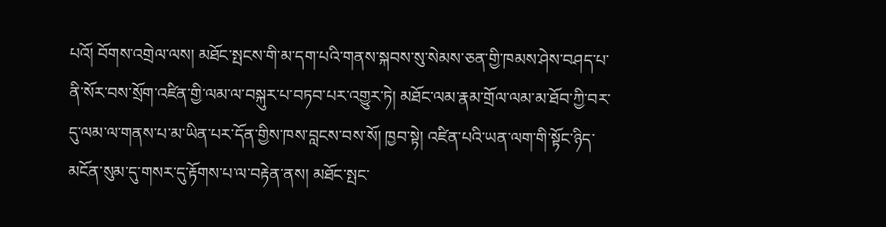པའོ། བོགས་འགྲེལ་ལས། མཐོང་སྤངས་གི་མ་དག་པའི་གནས་སྐབས་སུ་སེམས་ཅན་གྱི་ཁམས་ཤེས་བཤད་པ་ནི་སོར་བས་སྲོག་འཛིན་གྱི་ལམ་ལ་བསྐུར་པ་བཏབ་པར་འགྱུར་ཏེ། མཐོང་ལམ་རྣམ་གྲོལ་ལམ་མ་ཐོབ་ཀྱི་བར་དུ་ལམ་ལ་གནས་པ་མ་ཡིན་པར་དོན་གྱིས་ཁས་བླངས་བས་སོ། ཁྱབ་སྟེ། འཛིན་པའི་ཡན་ལག་གི་སྟོང་ཉིད་མངོན་སུམ་དུ་གསར་དུ་རྟོགས་པ་ལ་བརྟེན་ནས། མཐོང་སྤང་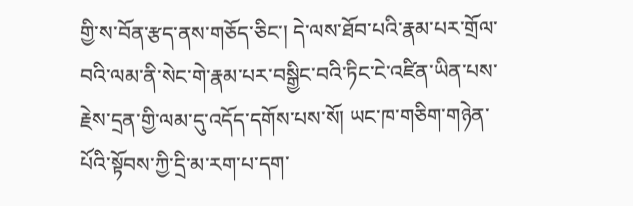གྱི་ས་བོན་རྩད་ནས་གཅོད་ཅིང་། དེ་ལས་ཐོབ་པའི་རྣམ་པར་གྲོལ་བའི་ལམ་ནི་སེང་གེ་རྣམ་པར་བསྒྱིང་བའི་ཏིང་ངེ་འཛིན་ཡིན་པས་རྗེས་དྲན་གྱི་ལམ་དུ་འདོད་དགོས་པས་སོ། ཡང་ཁ་གཅིག་གཉེན་པོའི་སྟོབས་ཀྱི་དྲི་མ་རག་པ་དག་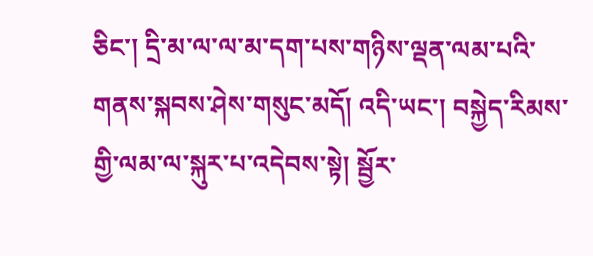ཅིང་། དྲི་མ་ལ་ལ་མ་དག་པས་གཉིས་ལྡན་ལམ་པའི་གནས་སྐབས་ཤེས་གསུང་མདོ། འདི་ཡང་། བསྐྱེད་རིམས་གྱི་ལམ་ལ་སྐུར་པ་འདེབས་སྟེ། སྦྱོར་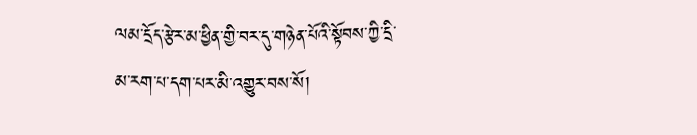ལམ་དྲོད་རྩེར་མ་ཕྱིན་གྱི་བར་དུ་གཉེན་པོའི་སྟོབས་ཀྱི་དྲི་མ་རག་པ་དག་པར་མི་འགྱུར་བས་སོ།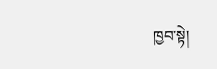ཁྱབ་སྟེ།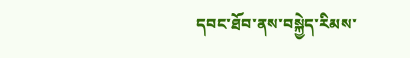དབང་ཐོབ་ནས་བསྐྱེད་རིམས་